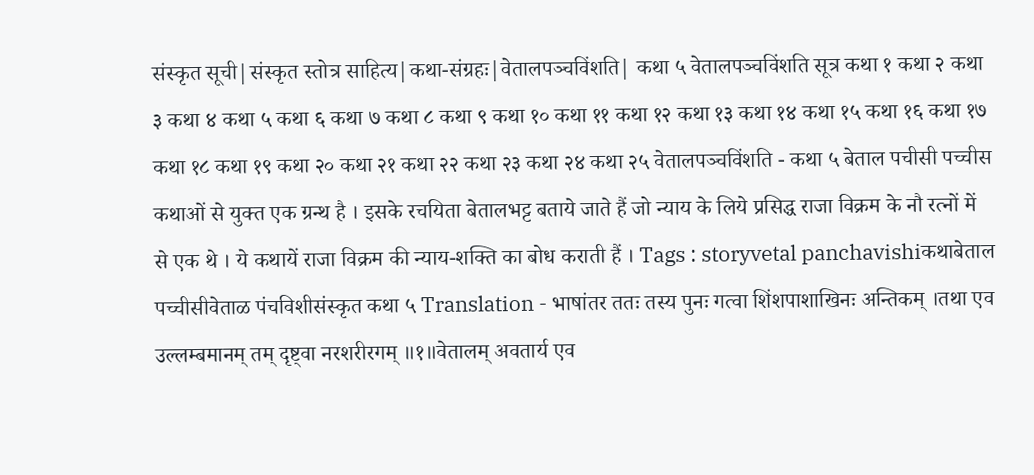संस्कृत सूची|संस्कृत स्तोत्र साहित्य|कथा-संग्रहः|वेतालपञ्चविंशति| कथा ५ वेतालपञ्चविंशति सूत्र कथा १ कथा २ कथा ३ कथा ४ कथा ५ कथा ६ कथा ७ कथा ८ कथा ९ कथा १० कथा ११ कथा १२ कथा १३ कथा १४ कथा १५ कथा १६ कथा १७ कथा १८ कथा १९ कथा २० कथा २१ कथा २२ कथा २३ कथा २४ कथा २५ वेतालपञ्चविंशति - कथा ५ बेताल पचीसी पच्चीस कथाओं से युक्त एक ग्रन्थ है । इसके रचयिता बेतालभट्ट बताये जाते हैं जो न्याय के लिये प्रसिद्ध राजा विक्रम के नौ रत्नों में से एक थे । ये कथायें राजा विक्रम की न्याय-शक्ति का बोध कराती हैं । Tags : storyvetal panchavishiकथाबेताल पच्चीसीवेताळ पंचविशीसंस्कृत कथा ५ Translation - भाषांतर ततः तस्य पुनः गत्वा शिंशपाशाखिनः अन्तिकम् ।तथा एव उल्लम्बमानम् तम् दृष्ट्वा नरशरीरगम् ॥१॥वेतालम् अवतार्य एव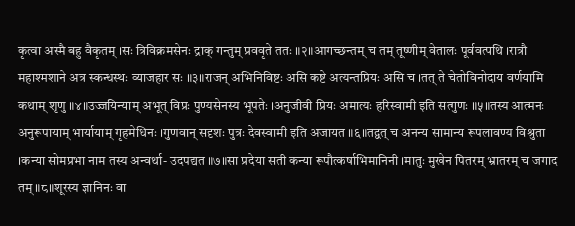कृत्वा अस्मै बहु वैकृतम् ।सः त्रिविक्रमसेनः द्राक् गन्तुम् प्रववृते ततः ॥२॥आगच्छन्तम् च तम् तूष्णीम् वेतालः पूर्ववत्पथि ।रात्रौ महाश्मशाने अत्र स्कन्धस्थः व्याजहार सः ॥३॥राजन् अभिनिविष्टः असि कष्टे अत्यन्तप्रियः असि च ।तत् ते चेतोविनोदाय वर्णयामि कथाम् शृणु ॥४॥उज्जयिन्याम् अभूत् विप्रः पुण्यसेनस्य भूपतेः ।अनुजीवी प्रियः अमात्यः हरिस्वामी इति सत्गुणः ॥५॥तस्य आत्मनः अनुरूपायाम् भार्यायाम् गृहमेधिनः ।गुणवान् सदृशः पुत्रः देवस्वामी इति अजायत ॥६॥तद्वत् च अनन्य सामान्य रूपलावण्य विश्रुता ।कन्या सोमप्रभा नाम तस्य अन्वर्था- उदपद्यत ॥७॥सा प्रदेया सती कन्या रूपौत्कर्षाभिमानिनी ।मातुः मुखेन पितरम् भ्रातरम् च जगाद तम् ॥८॥शूरस्य ज्ञानिनः वा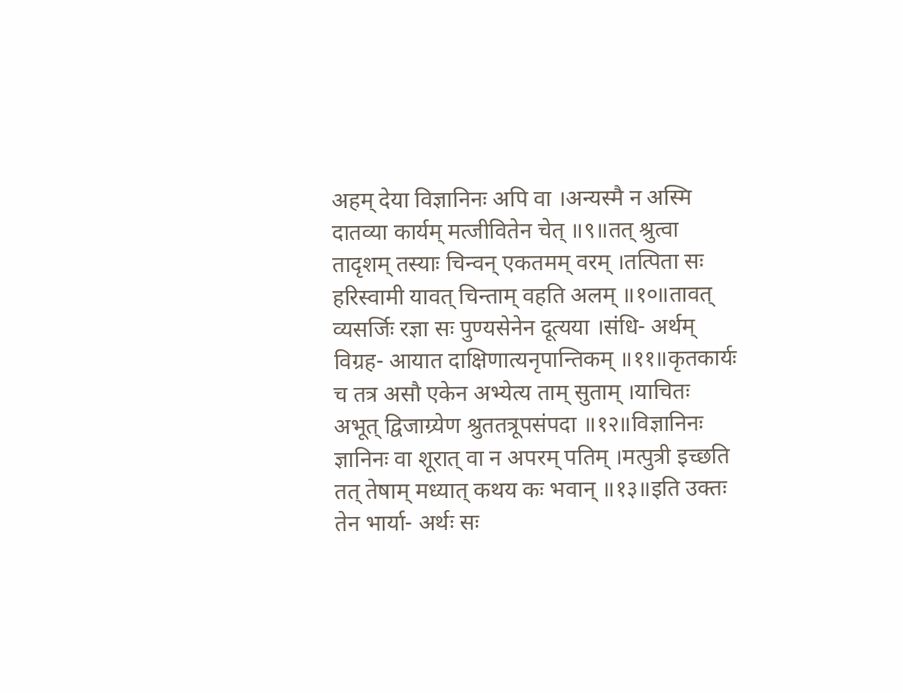अहम् देया विज्ञानिनः अपि वा ।अन्यस्मै न अस्मि दातव्या कार्यम् मत्जीवितेन चेत् ॥९॥तत् श्रुत्वा तादृशम् तस्याः चिन्वन् एकतमम् वरम् ।तत्पिता सः हरिस्वामी यावत् चिन्ताम् वहति अलम् ॥१०॥तावत् व्यसर्जिः रज्ञा सः पुण्यसेनेन दूत्यया ।संधि- अर्थम् विग्रह- आयात दाक्षिणात्यनृपान्तिकम् ॥११॥कृतकार्यः च तत्र असौ एकेन अभ्येत्य ताम् सुताम् ।याचितः अभूत् द्विजाग्र्येण श्रुततत्रूपसंपदा ॥१२॥विज्ञानिनः ज्ञानिनः वा शूरात् वा न अपरम् पतिम् ।मत्पुत्री इच्छति तत् तेषाम् मध्यात् कथय कः भवान् ॥१३॥इति उक्तः तेन भार्या- अर्थः सः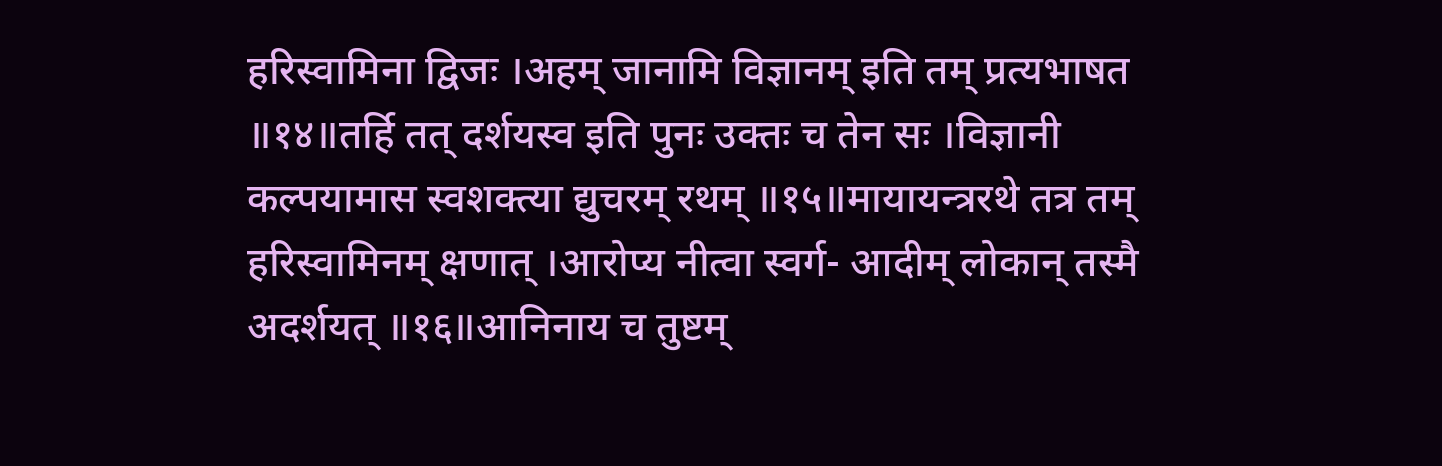हरिस्वामिना द्विजः ।अहम् जानामि विज्ञानम् इति तम् प्रत्यभाषत ॥१४॥तर्हि तत् दर्शयस्व इति पुनः उक्तः च तेन सः ।विज्ञानी कल्पयामास स्वशक्त्या द्युचरम् रथम् ॥१५॥मायायन्त्ररथे तत्र तम् हरिस्वामिनम् क्षणात् ।आरोप्य नीत्वा स्वर्ग- आदीम् लोकान् तस्मै अदर्शयत् ॥१६॥आनिनाय च तुष्टम्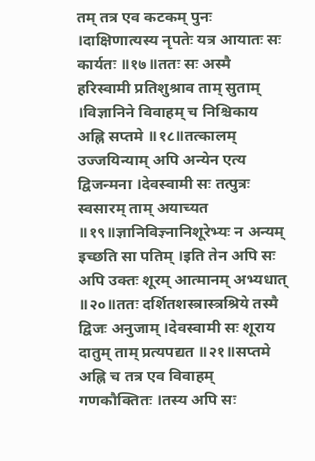तम् तत्र एव कटकम् पुनः ।दाक्षिणात्यस्य नृपतेः यत्र आयातः सः कार्यतः ॥१७॥ततः सः अस्मै हरिस्वामी प्रतिशुश्राव ताम् सुताम् ।विज्ञानिने विवाहम् च निश्चिकाय अह्नि सप्तमे ॥१८॥तत्कालम् उज्जयिन्याम् अपि अन्येन एत्य द्विजन्मना ।देवस्वामी सः तत्पुत्रः स्वसारम् ताम् अयाच्यत ॥१९॥ज्ञानिविज्ञ्नानिशूरेभ्यः न अन्यम् इच्छति सा पतिम् ।इति तेन अपि सः अपि उक्तः शूरम् आत्मानम् अभ्यधात् ॥२०॥ततः दर्शितशस्त्रास्त्रश्रिये तस्मै द्विजः अनुजाम् ।देवस्वामी सः शूराय दातुम् ताम् प्रत्यपद्यत ॥२१॥सप्तमे अह्नि च तत्र एव विवाहम् गणकौक्तितः ।तस्य अपि सः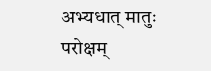अभ्यधात् मातुः परोक्षम्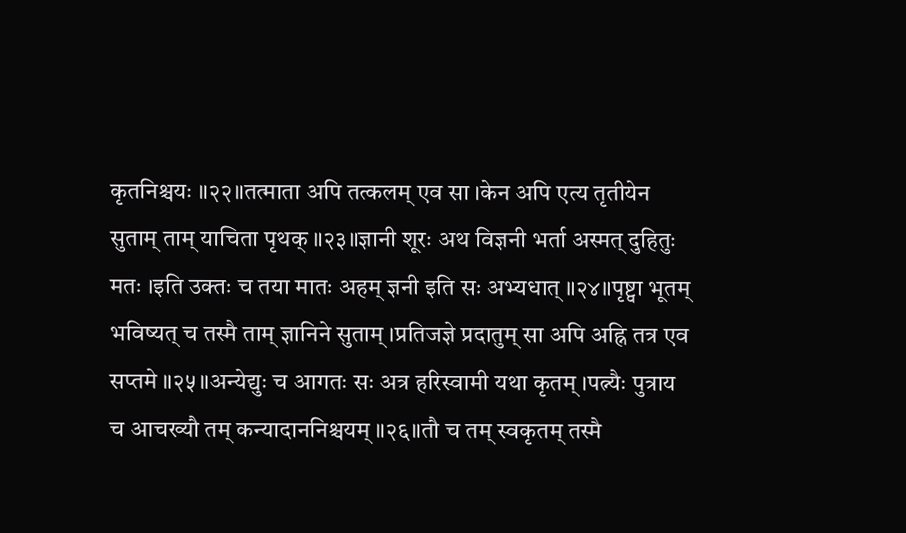कृतनिश्चयः ॥२२॥तत्माता अपि तत्कलम् एव सा ।केन अपि एत्य तृतीयेन सुताम् ताम् याचिता पृथक् ॥२३॥ज्ञानी शूरः अथ विज्ञनी भर्ता अस्मत् दुहितुः मतः ।इति उक्तः च तया मातः अहम् ज्ञनी इति सः अभ्यधात् ॥२४॥पृष्ट्वा भूतम् भविष्यत् च तस्मै ताम् ज्ञानिने सुताम् ।प्रतिजज्ञे प्रदातुम् सा अपि अह्नि तत्र एव सप्तमे ॥२५॥अन्येद्युः च आगतः सः अत्र हरिस्वामी यथा कृतम् ।पत्न्यैः पुत्राय च आचख्यौ तम् कन्यादाननिश्चयम् ॥२६॥तौ च तम् स्वकृतम् तस्मै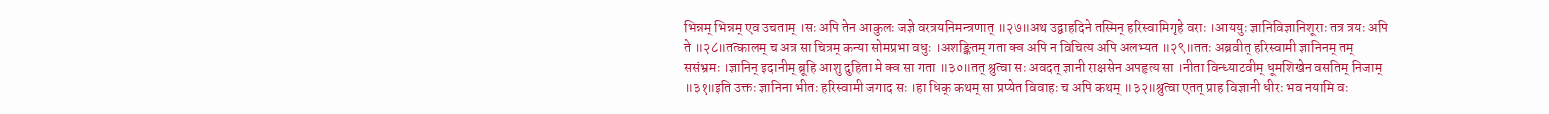भिन्नम् भिन्नम् एव उचताम् ।सः अपि तेन आकुलः जज्ञे वरत्रयनिमन्त्रणात् ॥२७॥अथ उद्वाहदिने तस्मिन् हरिस्वामिगृहे वराः ।आययुः ज्ञानिविज्ञानिशूराः तत्र त्रयः अपि ते ॥२८॥तत्कालम् च अत्र सा चित्रम् कन्या सोमप्रभा वधुः ।अशङ्कितम् गता क्व अपि न विचित्य अपि अलभ्यत ॥२९॥ततः अब्रवीत् हरिस्वामी ज्ञानिनम् तम् ससंभ्रमः ।ज्ञानिन् इदानीम् ब्रूहि आशु दुहिता मे क्व सा गता ॥३०॥तत् श्रुत्वा सः अवदत् ज्ञानी राक्षसेन अपहृत्य सा ।नीता विन्ध्याटवीम् धूमशिखेन वसतिम् निजाम् ॥३१॥इति उक्तः ज्ञानिना भीतः हरिस्वामी जगाद सः ।हा धिक् कथम् सा प्रप्येत विवाहः च अपि कथम् ॥३२॥श्रुत्वा एतत् प्राह विज्ञानी धीरः भव नयामि वः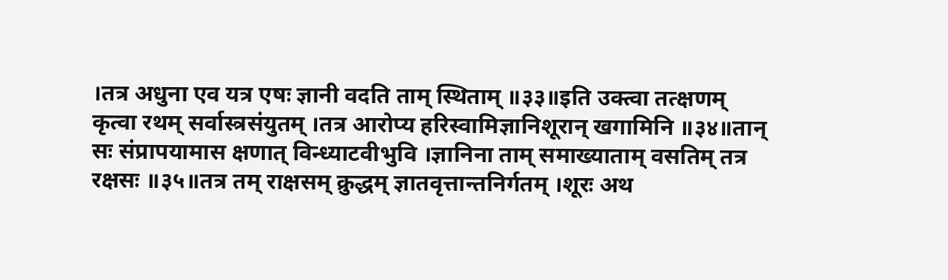।तत्र अधुना एव यत्र एषः ज्ञानी वदति ताम् स्थिताम् ॥३३॥इति उक्त्वा तत्क्षणम् कृत्वा रथम् सर्वास्त्रसंयुतम् ।तत्र आरोप्य हरिस्वामिज्ञानिशूरान् खगामिनि ॥३४॥तान् सः संप्रापयामास क्षणात् विन्ध्याटवीभुवि ।ज्ञानिना ताम् समाख्याताम् वसतिम् तत्र रक्षसः ॥३५॥तत्र तम् राक्षसम् क्रुद्धम् ज्ञातवृत्तान्तनिर्गतम् ।शूरः अथ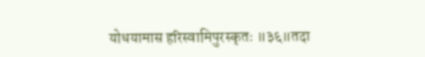योधयामास हरिस्वामिपुरस्कृतः ॥३६॥तदा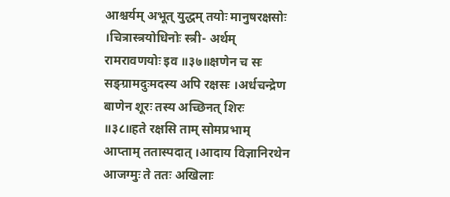आश्चर्यम् अभूत् युद्धम् तयोः मानुषरक्षसोः ।चित्रास्त्रयोधिनोः स्त्री- अर्थम् रामरावणयोः इव ॥३७॥क्षणेन च सः सङ्ग्रामदुःमदस्य अपि रक्षसः ।अर्धचन्द्रेण बाणेन शूरः तस्य अच्छिनत् शिरः ॥३८॥हते रक्षसि ताम् सोमप्रभाम् आप्ताम् ततास्पदात् ।आदाय विज्ञानिरथेन आजग्मुः ते ततः अखिलाः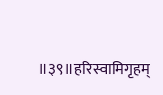॥३९॥हरिस्वामिगृहम्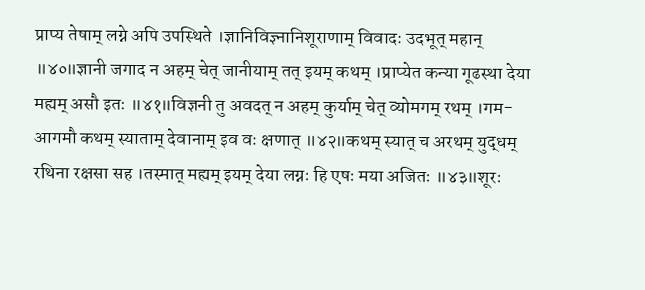प्राप्य तेषाम् लग्ने अपि उपस्थिते ।ज्ञानिविज्ञ्नानिशूराणाम् विवादः उदभूत् महान् ॥४०॥ज्ञानी जगाद न अहम् चेत् जानीयाम् तत् इयम् कथम् ।प्राप्येत कन्या गूढस्था देया मह्यम् असौ इतः ॥४१॥विज्ञनी तु अवदत् न अहम् कुर्याम् चेत् व्योमगम् रथम् ।गम- आगमौ कथम् स्याताम् देवानाम् इव वः क्षणात् ॥४२॥कथम् स्यात् च अरथम् युद्धम् रथिना रक्षसा सह ।तस्मात् मह्यम् इयम् देया लग्नः हि एषः मया अजितः ॥४३॥शूरः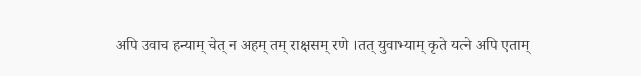अपि उवाच हन्याम् चेत् न अहम् तम् राक्षसम् रणे ।तत् युवाभ्याम् कृते यत्ने अपि एताम्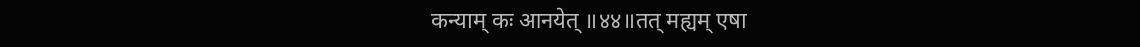कन्याम् कः आनयेत् ॥४४॥तत् मह्यम् एषा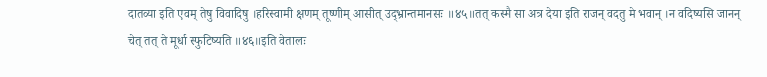दातव्या इति एवम् तेषु विवादिषु ।हरिस्वामी क्षणम् तूष्णीम् आसीत् उद्भ्रान्तमानसः ॥४५॥तत् कस्मै सा अत्र देया इति राजन् वदतु मे भवान् ।न वदिष्यसि जानन् चेत् तत् ते मूर्धा स्फुटिष्यति ॥४६॥इति वेतालः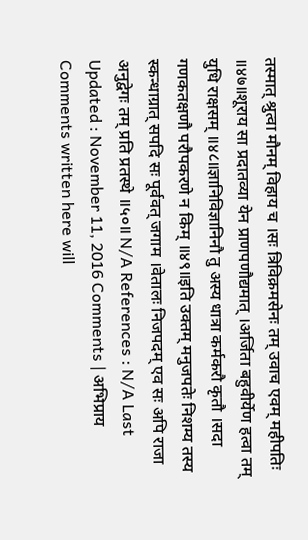तस्मात् श्रुत्वा मौनम् विहाय च ।सः त्रिविक्रमसेनः तम् उवाच एवम् महीपतिः ॥४७॥शूराय सा प्रदातव्या येन प्राणपणौद्यमात् ।अर्जिता बहुवीर्येण हत्वा तम् युधि राक्षसम् ॥४८॥ज्ञानिविज्ञानिनौ तु अस्य धात्रा कर्मकरौ कृतौ ।सदा गणकतक्षणौ परौपकरणे न किम् ॥४९॥इति उक्तम् मनुजपतेः निशम्य तस्य स्कन्धाग्रात् सपदि सः पूर्ववत् जगाम ।वेतालः निजपदम् एव सः अपि राजा अनुद्वेगः तम् प्रति प्रतस्थे ॥५०॥ N/A References : N/A Last Updated : November 11, 2016 Comments | अभिप्राय Comments written here will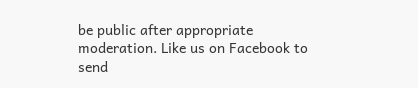be public after appropriate moderation. Like us on Facebook to send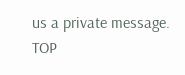us a private message. TOP